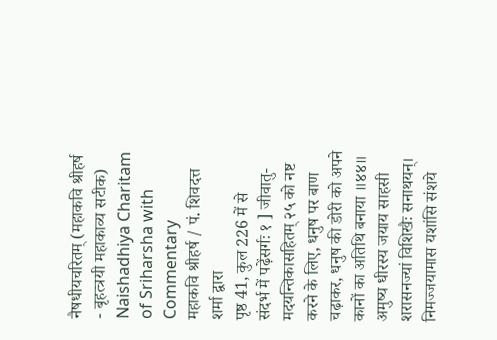नैषधीयचरितम् (महाकवि श्रीहर्ष - बृहत्त्रयी महाकाव्य सटीक)
Naishadhiya Charitam of Sriharsha with Commentary
महाकवि श्रीहर्ष / पं. शिवदत्त शर्मा द्वारा
पृष्ठ 41, कुल 226 में से
संदर्भ में पढ़ेंसर्गः १ ] जीवातु-मदयन्तिकासहितम् २५ को नष्ट करने के लिए, धनुष पर बाण चढ़ाकर, धनुष की डोरी को अपने कानों का अतिथि बनाया ॥४४॥ अमुष्य धीरस्य जयाय साहसी शरासनज्यां विशिखैः सनाथयन्। निमज्जयामास यशांसि संशये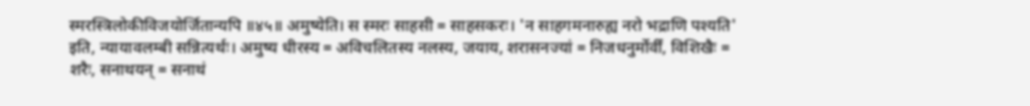स्मरस्त्रिलोकीविजयोर्जितान्यपि ॥४५॥ अमुष्येति। स स्मरः साहसी = साहसकरः। 'न साहगमनारुह्य नरो भद्राणि पश्यति' इति, न्यायावलम्बी सन्नित्यर्थः। अमुष्य धीरस्य = अविचलितस्य नलस्य, जयाय, शरासनज्यां = निजधनुर्मोर्वीं, विशिखैः = शरैः, सनाथयन् = सनाथं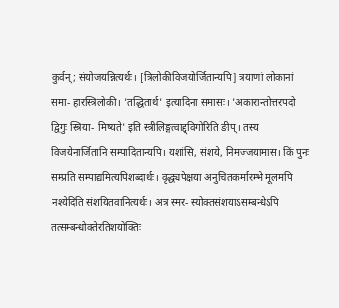कुर्वन्; संयोजयन्नित्यर्थः। [त्रिलोकीविजयोर्जितान्यपि] त्रयाणां लोकानां समा- हारस्त्रिलोकी। 'तद्धितार्थ' इत्यादिना समासः। 'अकारान्तोत्तरपदो द्विगुः स्त्रिया- मिष्यते' इति स्त्रीलिङ्गत्वाद्द्विगोरिति ङीप्। तस्य विजयेनार्जितानि सम्पादितान्यपि। यशांसि, संशये, निमज्जयामास। किं पुनः सम्प्रति सम्पाद्यमित्यपिशब्दार्थः। वृद्ध्यपेक्षया अनुचितकर्मारम्भे मूलमपि नश्येदिति संशयितवानित्यर्थः। अत्र स्मर- स्योक्तसंशयाऽसम्बन्धेऽपि तत्सम्बन्धोक्तेरतिशयोक्तिः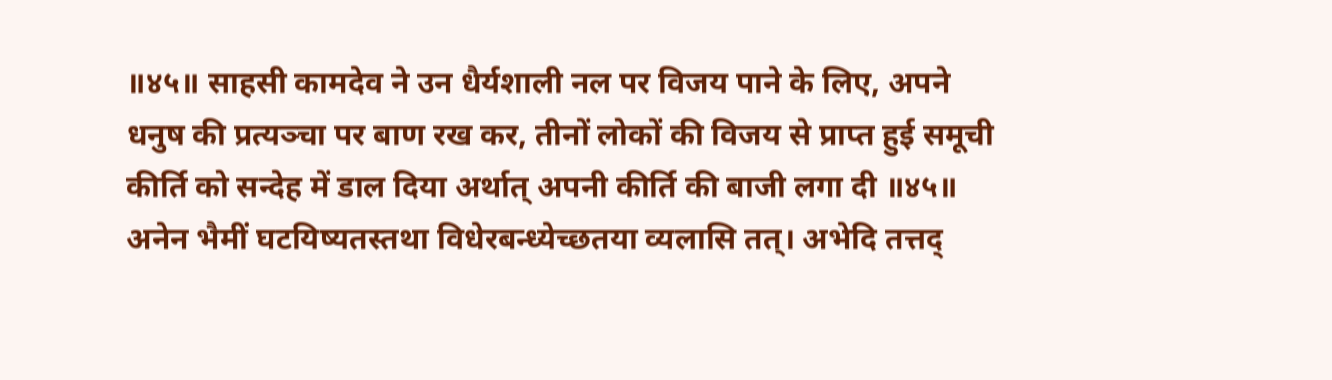॥४५॥ साहसी कामदेव ने उन धैर्यशाली नल पर विजय पाने के लिए, अपने धनुष की प्रत्यञ्चा पर बाण रख कर, तीनों लोकों की विजय से प्राप्त हुई समूची कीर्ति को सन्देह में डाल दिया अर्थात् अपनी कीर्ति की बाजी लगा दी ॥४५॥ अनेन भैमीं घटयिष्यतस्तथा विधेरबन्ध्येच्छतया व्यलासि तत्। अभेदि तत्तद्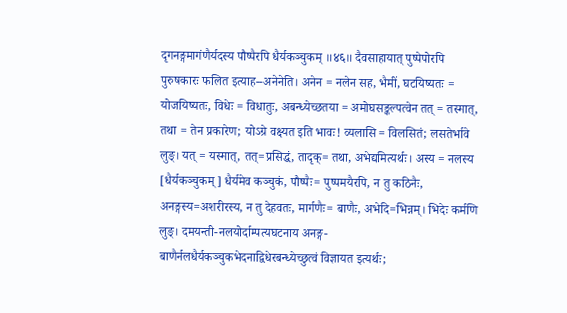दृगनङ्गमागंणैर्यदस्य पौष्पैरपि धैर्यकञ्चुकम् ॥४६॥ दैवसाहायात् पुष्पेपोरपि पुरुषकारः फलित इत्याह--अनेनेति। अनेन = नलेन सह, भैमीं, घटयिष्यतः = योजयिष्यतः, विधेः = विधातुः, अबन्ध्येच्छतया = अमोघसङ्कल्पत्वेन तत् = तस्मात्, तथा = तेन प्रकारेण; योऽग्रे वक्ष्यत इति भावः! व्यलासि = विलसितं; लसतेर्भावे लुङ्। यत् = यस्मात्, तत्=प्रसिद्धं, तादृक्= तथा, अभेद्यमित्यर्थः। अस्य = नलस्य [धैर्यकञ्चुकम्] धैर्यमेव कञ्चुकं, पौष्पैः= पुष्पमयैरपि, न तु कठिनैः, अनङ्गस्य=अशरीरस्य, न तु देहवतः, मार्गणैः= बाणैः, अभेदि=भिन्नम्। भिदेः कर्मणि लुङ्। दमयन्ती-नलयोर्दाम्पत्यघटनाय अनङ्ग- बाणैर्नलधैर्यकञ्चुकभेदनाद्विधेरबन्ध्येच्छुत्वं विज्ञायत इत्यर्थः;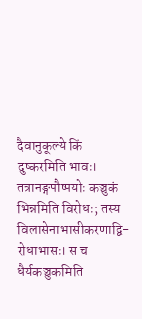दैवानुकूल्ये किं दुष्करमिति भावः। तत्रानङ्गपौष्पयोः कञ्चुकं भिन्नमिति विरोधः; तस्य विलासेनाभासीकरणाद्वि- रोधाभासः। स च धैर्यकञ्चुकमिति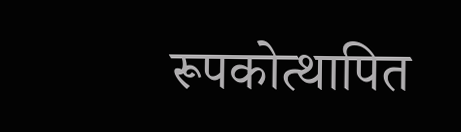रूपकोत्थापित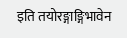इति तयोरङ्गाङ्गिभावेन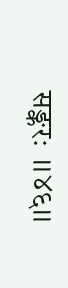सङ्करः ॥४६॥